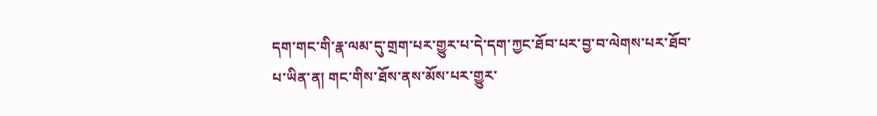དག་གང་གི་རྣ་ལམ་དུ་གྲག་པར་གྱུར་པ་དེ་དག་ཀྱང་ཐོབ་པར་བྱ་བ་ལེགས་པར་ཐོབ་པ་ཡིན་ན། གང་གིས་ཐོས་ནས་མོས་པར་གྱུར་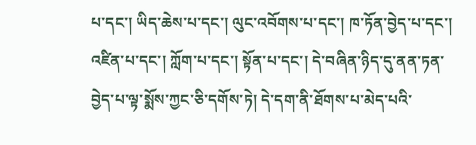པ་དང་། ཡིད་ཆེས་པ་དང་། ལུང་འབོགས་པ་དང་། ཁ་ཏོན་བྱེད་པ་དང་། འཛིན་པ་དང་། ཀློག་པ་དང་། སྟོན་པ་དང་། དེ་བཞིན་ཉིད་དུ་ནན་ཏན་བྱེད་པ་ལྟ་སྨོས་ཀྱང་ཅི་དགོས་ཏེ། དེ་དག་ནི་ཐོགས་པ་མེད་པའི་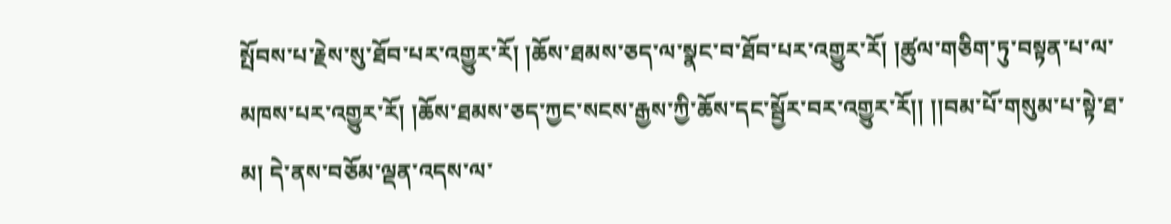སྤོབས་པ་རྗེས་སུ་ཐོབ་པར་འགྱུར་རོ། །ཆོས་ཐམས་ཅད་ལ་སྣང་བ་ཐོབ་པར་འགྱུར་རོ། །ཚུལ་གཅིག་ཏུ་བསྟན་པ་ལ་མཁས་པར་འགྱུར་རོ། །ཆོས་ཐམས་ཅད་ཀྱང་སངས་རྒྱས་ཀྱི་ཆོས་དང་སྦྱོར་བར་འགྱུར་རོ།། །།བམ་པོ་གསུམ་པ་སྟེ་ཐ་མ། དེ་ནས་བཅོམ་ལྡན་འདས་ལ་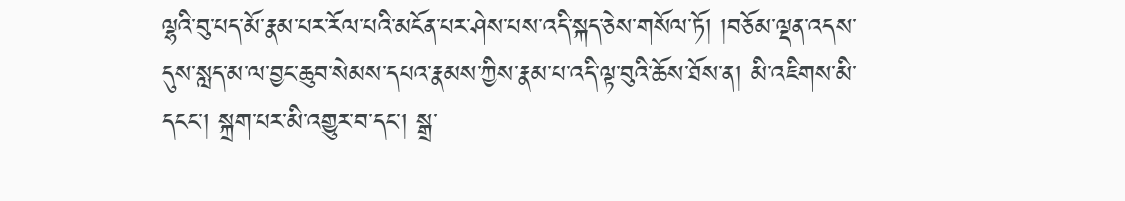ལྷའི་བུ་པད་མོ་རྣམ་པར་རོལ་པའི་མངོན་པར་ཤེས་པས་འདི་སྐད་ཅེས་གསོལ་ཏོ། །བཅོམ་ལྡན་འདས་དུས་སླད་མ་ལ་བྱང་ཆུབ་སེམས་དཔའ་རྣམས་ཀྱིས་རྣམ་པ་འདི་ལྟ་བུའི་ཆོས་ཐོས་ན། མི་འཇིགས་མི་དངང་། སྐྲག་པར་མི་འགྱུར་བ་དང་། སྒྲ་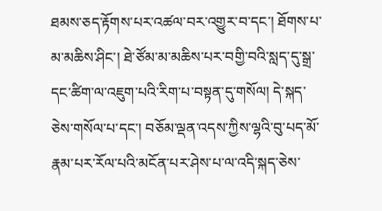ཐམས་ཅད་རྟོགས་པར་འཚལ་བར་འགྱུར་བ་དང་། ཐོགས་པ་མ་མཆིས་ཤིང་། ཐེ་ཙོམ་མ་མཆིས་པར་བགྱི་བའི་སླད་དུ་སྒྲ་དང་ཚིག་ལ་འཇུག་པའི་རིག་པ་བསྟན་དུ་གསོལ། དེ་སྐད་ཅེས་གསོལ་པ་དང་། བཅོམ་ལྡན་འདས་ཀྱིས་ལྷའི་བུ་པད་མོ་རྣམ་པར་རོལ་པའི་མངོན་པར་ཤེས་པ་ལ་འདི་སྐད་ཅེས་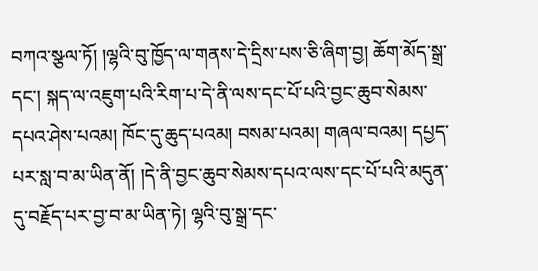བཀའ་སྩལ་ཏོ། །ལྷའི་བུ་ཁྱོད་ལ་གནས་དེ་དྲིས་པས་ཅི་ཞིག་བྱ། ཆོག་མོད་སྒྲ་དང་། སྐད་ལ་འཇུག་པའི་རིག་པ་དེ་ནི་ལས་དང་པོ་པའི་བྱང་ཆུབ་སེམས་དཔའ་ཤེས་པའམ། ཁོང་དུ་ཆུད་པའམ། བསམ་པའམ། གཞལ་བའམ། དཔྱད་པར་སླ་བ་མ་ཡིན་ནོ། །དེ་ནི་བྱང་ཆུབ་སེམས་དཔའ་ལས་དང་པོ་པའི་མདུན་དུ་བརྗོད་པར་བྱ་བ་མ་ཡིན་ཏེ། ལྷའི་བུ་སྒྲ་དང་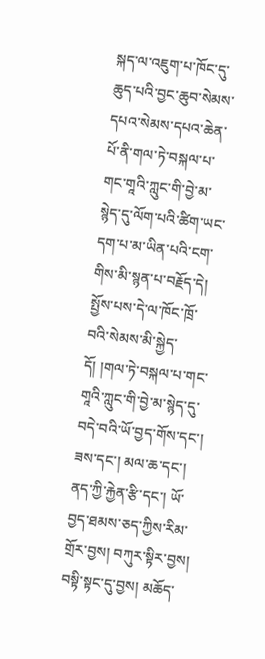སྐད་ལ་འཇུག་པ་ཁོང་དུ་ཆུད་པའི་བྱང་ཆུབ་སེམས་དཔའ་སེམས་དཔའ་ཆེན་པོ་ནི་གལ་ཏེ་བསྐལ་པ་གང་གཱའི་ཀླུང་གི་བྱེ་མ་སྙེད་དུ་ལོག་པའི་ཚིག་ཡང་དག་པ་མ་ཡིན་པའི་ངག་གིས་མི་སྙན་པ་བརྗོད་དེ། སྤྱོས་པས་དེ་ལ་ཁོང་ཁྲོ་བའི་སེམས་མི་སྐྱེད་དོ། །གལ་ཏེ་བསྐལ་པ་གང་གཱའི་ཀླུང་གི་བྱེ་མ་སྙེད་དུ་བདེ་བའི་ཡོ་བྱད་གོས་དང་། ཟས་དང་། མལ་ཆ་དང་། ནད་ཀྱི་རྐྱེན་རྩི་དང་། ཡོ་བྱད་ཐམས་ཅད་ཀྱིས་རིམ་གྲོར་བྱས། བཀུར་སྟིར་བྱས། བསྟི་སྟང་དུ་བྱས། མཆོད་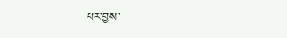པར་བྱས་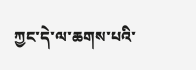ཀྱང་དེ་ལ་ཆགས་པའི་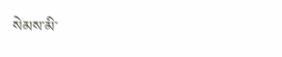སེམས་མི་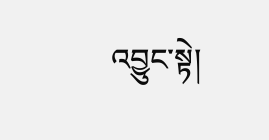འབྱུང་སྟེ།